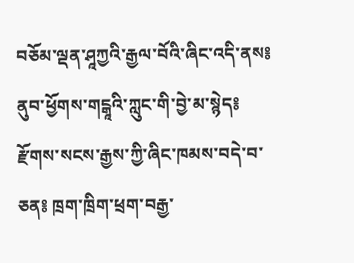བཅོམ་ལྡན་ཤཱཀྱའི་རྒྱལ་བོའི་ཞིང་འདི་ནས༔ ནུབ་ཕྱོགས་གངྒཱའི་ཀླུང་གི་བྱེ་མ་སྙེད༔ རྫོགས་སངས་རྒྱས་ཀྱི་ཞིང་ཁམས་བདེ་བ་ཅན༔ ཁྲག་ཁྲིག་ཕྲག་བརྒྱ་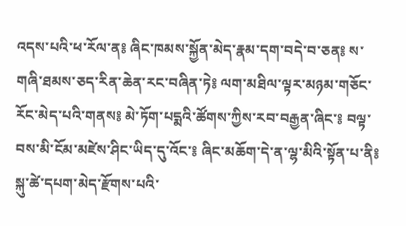འདས་པའི་ཕ་རོལ་ན༔ ཞིང་ཁམས་སྐྱོན་མེད་རྣམ་དག་བདེ་བ་ཅན༔ ས་གཞི་ཐམས་ཅད་རིན་ཆེན་རང་བཞིན་ཏེ༔ ལག་མཐིལ་ལྟར་མཉམ་གཅོང་རོང་མེད་པའི་གནས༔ མེ་ཏོག་པདྨའི་ཚོགས་ཀྱིས་རབ་བརྒྱན་ཞིང་༔ བལྟ་བས་མི་ངོམ་མཛེས་ཤིང་ཡིད་དུ་འོང་༔ ཞིང་མཆོག་དེ་ན་ལྷ་མིའི་སྟོན་པ་ནི༔ སྐུ་ཚེ་དཔག་མེད་རྫོགས་པའི་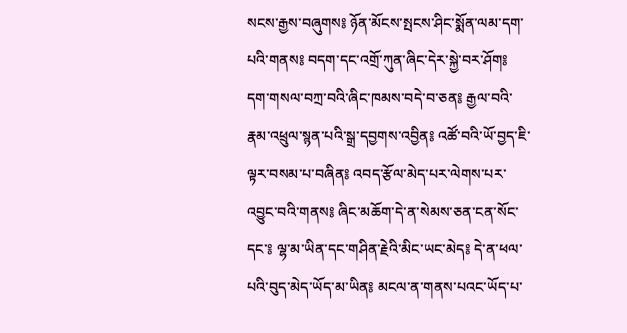སངས་རྒྱས་བཞུགས༔ ཉོན་མོངས་སྤངས་ཤིང་སྨོན་ལམ་དག་པའི་གནས༔ བདག་དང་འགྲོ་ཀུན་ཞིང་དེར་སྐྱེ་བར་ཤོག༔ དག་གསལ་བཀྲ་བའི་ཞིང་ཁམས་བདེ་བ་ཅན༔ རྒྱལ་བའི་རྣམ་འཕྲུལ་སྙན་པའི་སྒྲ་དབྱགས་འབྱིན༔ འཚོ་བའི་ཡོ་བྱད་ཇི་ལྟར་བསམ་པ་བཞིན༔ འབད་རྩོལ་མེད་པར་ལེགས་པར་འབྱུང་བའི་གནས༔ ཞིང་མཆོག་དེ་ན་སེམས་ཅན་ངན་སོང་དང་༔ ལྷ་མ་ཡིན་དང་གཤིན་རྗེའི་མིང་ཡང་མེད༔ དེ་ན་ཕལ་པའི་བུད་མེད་ཡོད་མ་ཡིན༔ མངལ་ན་གནས་པའང་ཡོད་པ་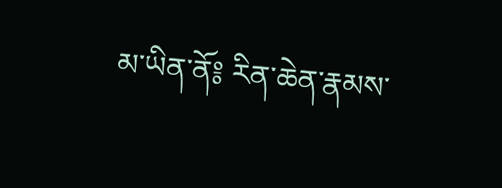མ་ཡིན་ནོ༔ རིན་ཆེན་རྣམས་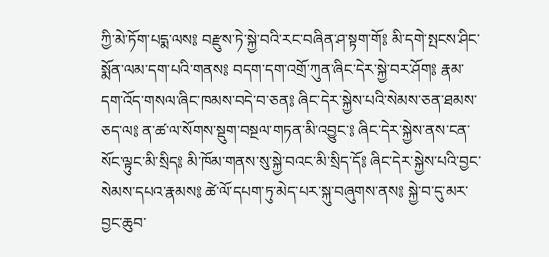ཀྱི་མེ་ཏོག་པདྨ་ལས༔ བརྫུས་ཏེ་སྐྱེ་བའི་རང་བཞིན་ཤ་སྟག་གོ༔ མི་དགེ་སྤངས་ཤིང་སྨོན་ལམ་དག་པའི་གནས༔ བདག་དག་འགྲོ་ཀུན་ཞིང་དེར་སྐྱེ་བར་ཤོག༔ རྣམ་དག་འོད་གསལ་ཞིང་ཁམས་བདེ་བ་ཅན༔ ཞིང་དེར་སྐྱེས་པའི་སེམས་ཅན་ཐམས་ཅད་ལ༔ ན་ཚ་ལ་སོགས་སྡུག་བསྔལ་གཏན་མི་འབྱུང་༔ ཞིང་དེར་སྐྱེས་ནས་ངན་སོང་ལྟུང་མི་སྲིད༔ མི་ཁོམ་གནས་སུ་སྐྱེ་བའང་མི་སྲིད་དོ༔ ཞིང་དེར་སྐྱེས་པའི་བྱང་སེམས་དཔའ་རྣམས༔ ཚེ་ལོ་དཔག་ཏུ་མེད་པར་སྐུ་བཞུགས་ནས༔ སྐྱེ་བ་དུ་མར་བྱང་ཆུབ་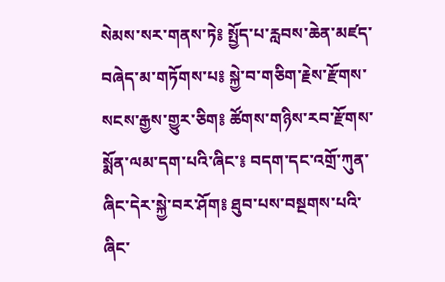སེམས་སར་གནས་ཏེ༔ སྤྱོད་པ་རླབས་ཆེན་མཛད་བཞེད་མ་གཏོགས་པ༔ སྐྱེ་བ་གཅིག་རྗེས་རྫོགས་སངས་རྒྱས་གྱུར་ཅིག༔ ཚོགས་གཉིས་རབ་རྫོགས་སྨོན་ལམ་དག་པའི་ཞིང་༔ བདག་དང་འགྲོ་ཀུན་ཞིང་དེར་སྐྱེ་བར་ཤོག༔ ཐུབ་པས་བསྔགས་པའི་ཞིང་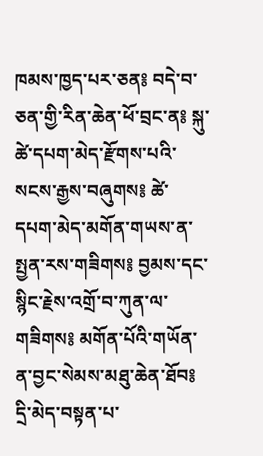ཁམས་ཁྱད་པར་ཅན༔ བདེ་བ་ཅན་གྱི་རིན་ཆེན་ཕོ་བྲང་ན༔ སྐུ་ཚེ་དཔག་མེད་རྫོགས་པའི་སངས་རྒྱས་བཞུགས༔ ཚེ་དཔག་མེད་མགོན་གཡས་ན་སྤྱན་རས་གཟིགས༔ བྱམས་དང་སྙིང་རྗེས་འགྲོ་བ་ཀུན་ལ་གཟིགས༔ མགོན་པོའི་གཡོན་ན་བྱང་སེམས་མཐུ་ཆེན་ཐོབ༔ དྲི་མེད་བསྟན་པ་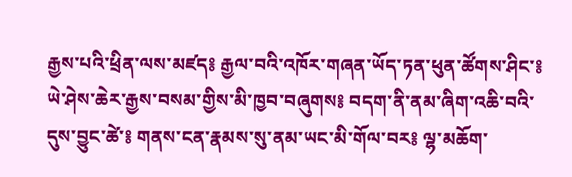རྒྱས་པའི་ཕྲིན་ལས་མཛད༔ རྒྱལ་བའི་འཁོར་གཞན་ཡོད་ཏན་ཕུན་ཚོགས་ཤིང་༔ ཡེ་ཤེས་ཆེར་རྒྱས་བསམ་གྱིས་མི་ཁྱབ་བཞུགས༔ བདག་ནི་ནམ་ཞིག་འཆི་བའི་དུས་བྱུང་ཚེ་༔ གནས་ངན་རྣམས་སུ་ནམ་ཡང་མི་གོལ་བར༔ ལྷ་མཆོག་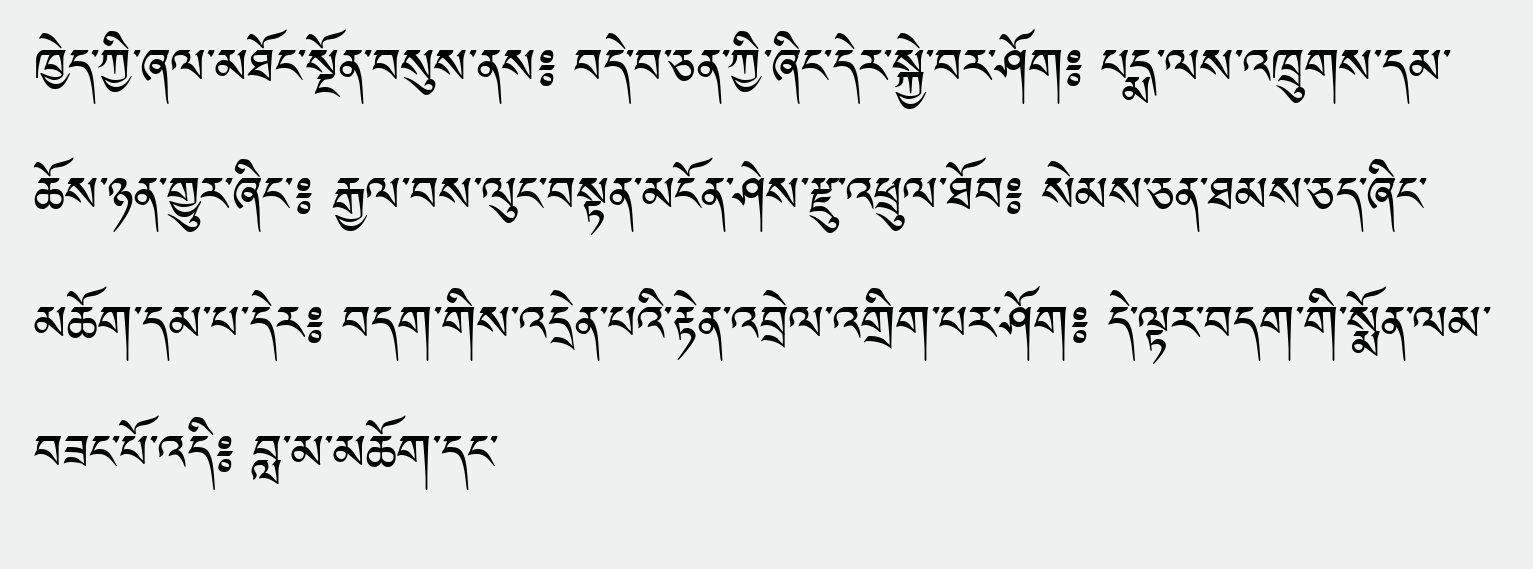ཁྱེད་ཀྱི་ཞལ་མཐོང་སྔོན་བསུས་ནས༔ བདེ་བ་ཅན་ཀྱི་ཞིང་དེར་སྐྱེ་བར་ཤོག༔ པདྨ་ལས་འཁྲུགས་དམ་ཆོས་ཉན་གྱུར་ཞིང་༔ རྒྱལ་བས་ལུང་བསྟན་མངོན་ཤེས་རྫུ་འཕྲུལ་ཐོབ༔ སེམས་ཅན་ཐམས་ཅད་ཞིང་མཆོག་དམ་པ་དེར༔ བདག་གིས་འདྲེན་པའི་རྟེན་འབྲེལ་འགྲིག་པར་ཤོག༔ དེ་ལྟར་བདག་གི་སྨོན་ལམ་བཟང་པོ་འདི༔ བླ་མ་མཆོག་དང་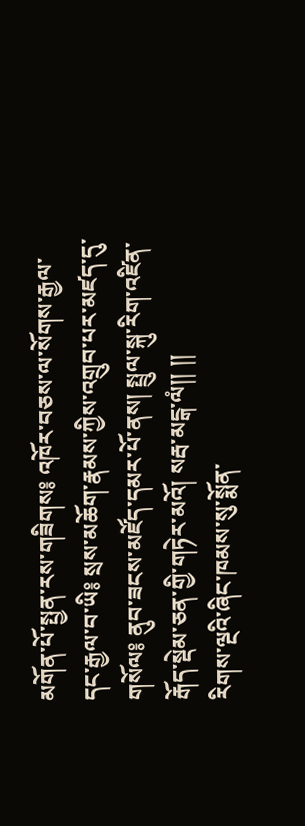མགོན་པོ་སྤྱན་རས་གཟིགས༔ འཁོར་བཅས་ལ་སོགས་རྒྱལ་དང་རྒྱལ་བ་ཡི༔ སྲས་མཆོག་རྣམས་ཀྱིས་འགྲུབ་པར་མཛད་དུ་གསོལ༔ ནུབ་ཟངས་མཛོད་དམར་པོ་ནས། སྤྲུལ་སྐུ་རིག་འཛིན་རྒོད་སྡེམ་ཅན་གྱི་གཏེར་མའོ། སརྦ་མངྒ་ལཾ།། །།
རིགས་ལྔའི་ཞིང་ཁམས་སུ་སྨོན་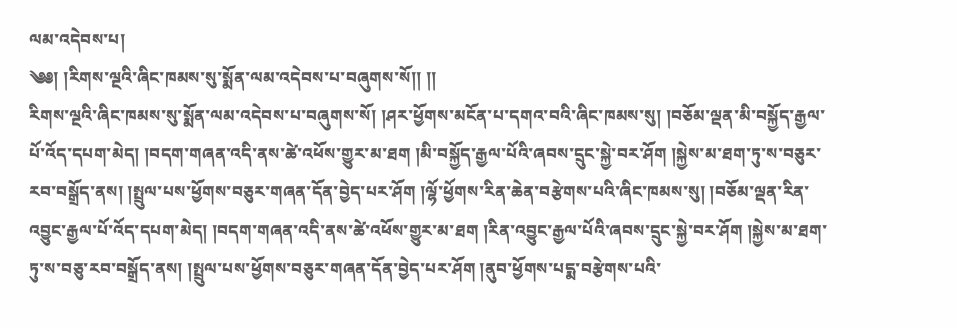ལམ་འདེབས་པ།
༄༅། །རིགས་ལྔའི་ཞིང་ཁམས་སུ་སྨོན་ལམ་འདེབས་པ་བཞུགས་སོ།། །།
རིགས་ལྔའི་ཞིང་ཁམས་སུ་སྨོན་ལམ་འདེབས་པ་བཞུགས་སོ། །ཤར་ཕྱོགས་མངོན་པ་དགའ་བའི་ཞིང་ཁམས་སུ། །བཅོམ་ལྡན་མི་བསྐྱོད་རྒྱལ་པོ་འོད་དཔག་མེད། །བདག་གཞན་འདི་ནས་ཚེ་འཕོས་གྱུར་མ་ཐག །མི་བསྐྱོད་རྒྱལ་པོའི་ཞབས་དྲུང་སྐྱེ་བར་ཤོག །སྐྱེས་མ་ཐག་ཏུ་ས་བཅུར་རབ་བསྒྲོད་ནས། །སྤྲུལ་པས་ཕྱོགས་བཅུར་གཞན་དོན་བྱེད་པར་ཤོག །ལྷོ་ཕྱོགས་རིན་ཆེན་བརྩེགས་པའི་ཞིང་ཁམས་སུ། །བཅོམ་ལྡན་རིན་འབྱུང་རྒྱལ་པོ་འོད་དཔག་མེད། །བདག་གཞན་འདི་ནས་ཚེ་འཕོས་གྱུར་མ་ཐག །རིན་འབྱུང་རྒྱལ་པོའི་ཞབས་དྲུང་སྐྱེ་བར་ཤོག །སྐྱེས་མ་ཐག་ཏུ་ས་བཅུ་རབ་བསྒྲོད་ནས། །སྤྲུལ་པས་ཕྱོགས་བཅུར་གཞན་དོན་བྱེད་པར་ཤོག །ནུབ་ཕྱོགས་པདྨ་བརྩེགས་པའི་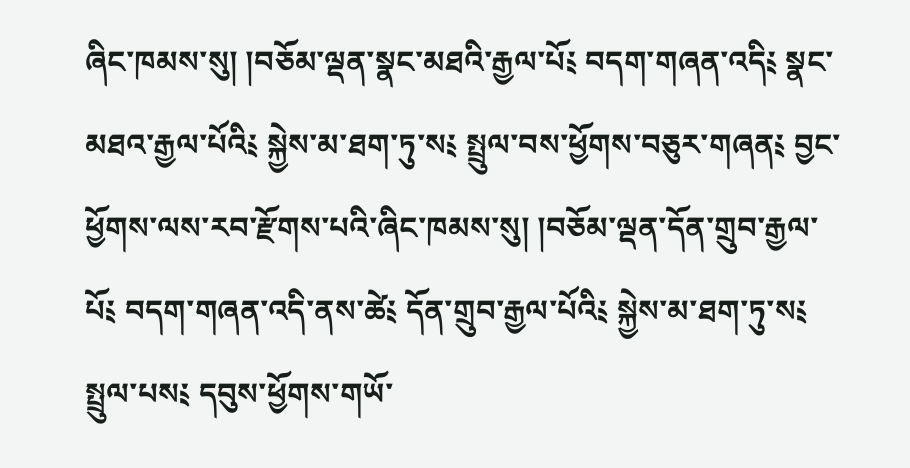ཞིང་ཁམས་སུ། །བཅོམ་ལྡན་སྣང་མཐའི་རྒྱལ་པོ༴ བདག་གཞན་འདི༴ སྣང་མཐའ་རྒྱལ་པོའི༴ སྐྱེས་མ་ཐག་ཏུ་ས༴ སྤྲུལ་བས་ཕྱོགས་བཅུར་གཞན༴ བྱང་ཕྱོགས་ལས་རབ་རྫོགས་པའི་ཞིང་ཁམས་སུ། །བཅོམ་ལྡན་དོན་གྲུབ་རྒྱལ་པོ༴ བདག་གཞན་འདི་ནས་ཚེ༴ དོན་གྲུབ་རྒྱལ་པོའི༴ སྐྱེས་མ་ཐག་ཏུ་ས༴ སྤྲུལ་པས༴ དབུས་ཕྱོགས་གཡོ་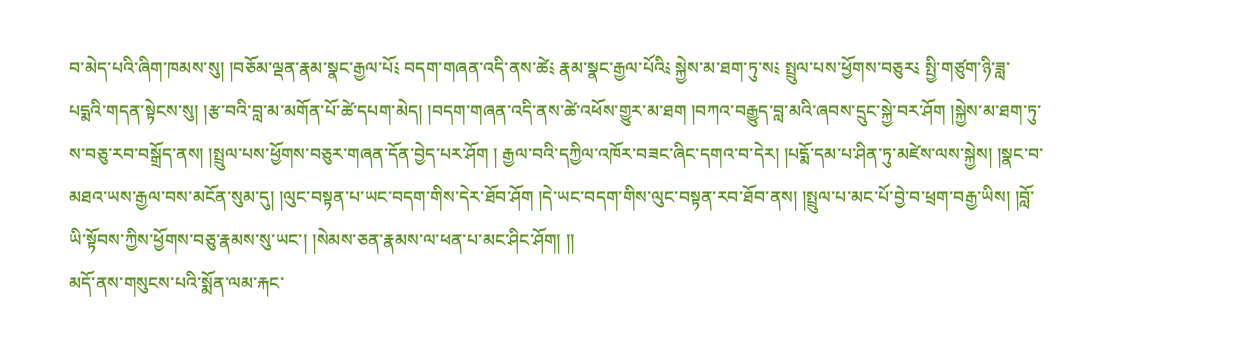བ་མེད་པའི་ཞིག་ཁམས་སུ། །བཅོམ་ལྡན་རྣམ་སྣང་རྒྱལ་པོ༴ བདག་གཞན་འདི་ནས་ཚེ༴ རྣམ་སྣང་རྒྱལ་པོའི༴ སྐྱེས་མ་ཐག་ཏུ་ས༴ སྤྲུལ་པས་ཕྱོགས་བཅུར༴ སྤྱི་གཙུག་ཉི་ཟླ་པདྨའི་གདན་སྟེངས་སུ། །རྩ་བའི་བླ་མ་མགོན་པོ་ཚེ་དཔག་མེད། །བདག་གཞན་འདི་ནས་ཚེ་འཕོས་གྱུར་མ་ཐག །བཀའ་བརྒྱུད་བླ་མའི་ཞབས་དྲུང་སྐྱེ་བར་ཤོག །སྐྱེས་མ་ཐག་ཏུ་ས་བཅུ་རབ་བསྒྲོད་ནས། །སྤྲུལ་པས་ཕྱོགས་བཅུར་གཞན་དོན་བྱེད་པར་ཤོག ། རྒྱལ་བའི་དཀྱིལ་འཁོར་བཟང་ཞིང་དགའ་བ་དེར། །པདྨོ་དམ་པ་ཤིན་ཏུ་མཛེས་ལས་སྐྱེས། །སྣང་བ་མཐའ་ཡས་རྒྱལ་བས་མངོན་སུམ་དུ། །ལུང་བསྟན་པ་ཡང་བདག་གིས་དེར་ཐོབ་ཤོག །དེ་ཡང་བདག་གིས་ལུང་བསྟན་རབ་ཐོབ་ནས། །སྤྲུལ་པ་མང་པོ་བྱེ་བ་ཕྲག་བརྒྱ་ཡིས། །བློ་ཡི་སྟོབས་ཀྱིས་ཕྱོགས་བཅུ་རྣམས་སུ་ཡང་། །སེམས་ཅན་རྣམས་ལ་ཕན་པ་མང་ཤིང་ཤོག། །།
མདོ་ནས་གསུངས་པའི་སྨོན་ལམ་རྐང་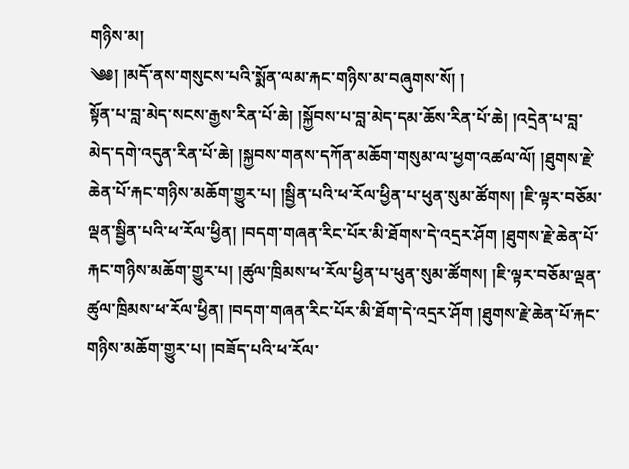གཉིས་མ།
༄༅། །མདོ་ནས་གསུངས་པའི་སྨོན་ལམ་རྐང་གཉིས་མ་བཞུགས་སོ། །
སྟོན་པ་བླ་མེད་སངས་རྒྱས་རིན་པོ་ཆེ། །སྐྱོབས་པ་བླ་མེད་དམ་ཆོས་རིན་པོ་ཆེ། །འདྲེན་པ་བླ་མེད་དགེ་འདུན་རིན་པོ་ཆེ། །སྐྱབས་གནས་དཀོན་མཆོག་གསུམ་ལ་ཕྱག་འཚལ་ལོ། །ཐུགས་རྗེ་ཆེན་པོ་རྐང་གཉིས་མཆོག་གྱུར་པ། །སྦྱིན་པའི་ཕ་རོལ་ཕྱིན་པ་ཕུན་སུམ་ཚོགས། །ཇི་ལྟར་བཅོམ་ལྡན་སྦྱིན་པའི་ཕ་རོལ་ཕྱིན། །བདག་གཞན་རིང་པོར་མི་ཐོགས་དེ་འདྲར་ཤོག །ཐུགས་རྗེ་ཆེན་པོ་རྐང་གཉིས་མཆོག་གྱུར་པ། །ཚུལ་ཁྲིམས་ཕ་རོལ་ཕྱིན་པ་ཕུན་སུམ་ཚོགས། །ཇི་ལྟར་བཅོམ་ལྡན་ཚུལ་ཁྲིམས་ཕ་རོལ་ཕྱིན། །བདག་གཞན་རིང་པོར་མི་ཐོག་དེ་འདྲར་ཤོག །ཐུགས་རྗེ་ཆེན་པོ་རྐང་གཉིས་མཆོག་གྱུར་པ། །བཟོད་པའི་ཕ་རོལ་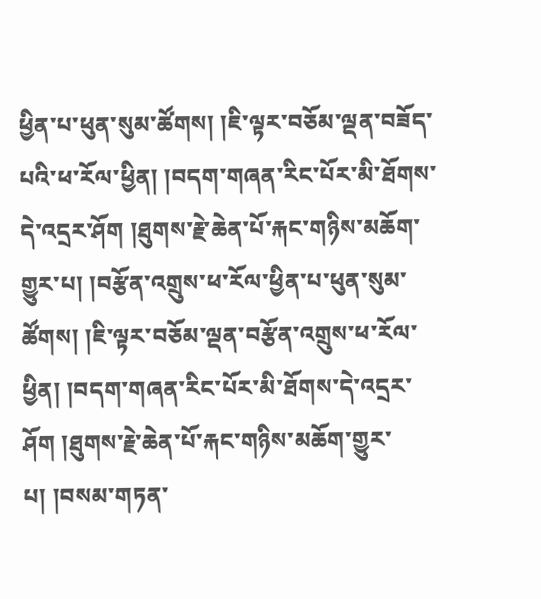ཕྱིན་པ་ཕུན་སུམ་ཚོགས། །ཇི་ལྟར་བཅོམ་ལྡན་བཟོད་པའི་ཕ་རོལ་ཕྱིན། །བདག་གཞན་རིང་པོར་མི་ཐོགས་དེ་འདྲར་ཤོག །ཐུགས་རྗེ་ཆེན་པོ་རྐང་གཉིས་མཆོག་གྱུར་པ། །བརྩོན་འགྲུས་ཕ་རོལ་ཕྱིན་པ་ཕུན་སུམ་ཚོགས། །ཇི་ལྟར་བཅོམ་ལྡན་བརྩོན་འགྲུས་ཕ་རོལ་ཕྱིན། །བདག་གཞན་རིང་པོར་མི་ཐོགས་དེ་འདྲར་ཤོག །ཐུགས་རྗེ་ཆེན་པོ་རྐང་གཉིས་མཆོག་གྱུར་པ། །བསམ་གཏན་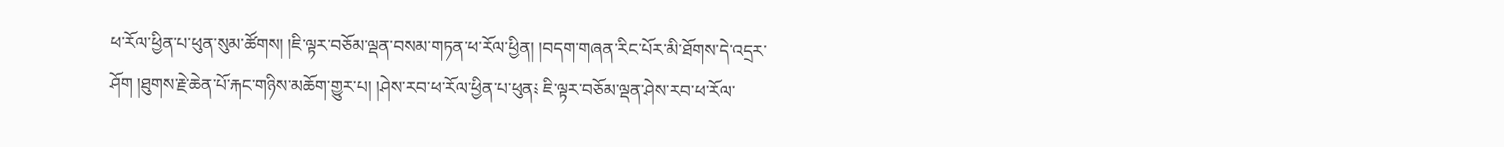ཕ་རོལ་ཕྱིན་པ་ཕུན་སུམ་ཚོགས། །ཇི་ལྟར་བཅོམ་ལྡན་བསམ་གཏན་ཕ་རོལ་ཕྱིན། །བདག་གཞན་རིང་པོར་མི་ཐོགས་དེ་འདྲར་ཤོག །ཐུགས་རྗེ་ཆེན་པོ་རྐང་གཉིས་མཆོག་གྱུར་པ། །ཤེས་རབ་ཕ་རོལ་ཕྱིན་པ་ཕུན༴ ཇི་ལྟར་བཅོམ་ལྡན་ཤེས་རབ་ཕ་རོལ་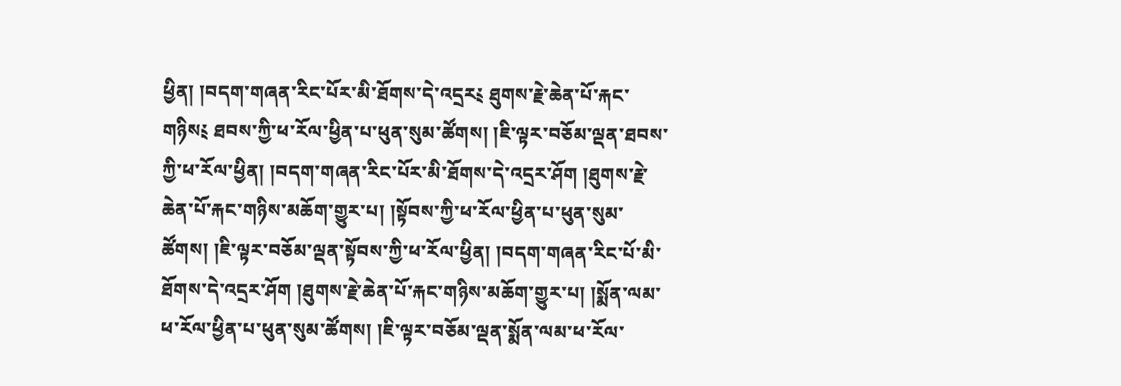ཕྱིན། །བདག་གཞན་རིང་པོར་མི་ཐོགས་དེ་འདྲར༴ ཐུགས་རྗེ་ཆེན་པོ་རྐང་གཉིས༴ ཐབས་ཀྱི་ཕ་རོལ་ཕྱིན་པ་ཕུན་སུམ་ཚོགས། །ཇི་ལྟར་བཅོམ་ལྡན་ཐབས་ཀྱི་ཕ་རོལ་ཕྱིན། །བདག་གཞན་རིང་པོར་མི་ཐོགས་དེ་འདྲར་ཤོག །ཐུགས་རྗེ་ཆེན་པོ་རྐང་གཉིས་མཆོག་གྱུར་པ། །སྟོབས་ཀྱི་ཕ་རོལ་ཕྱིན་པ་ཕུན་སུམ་ཚོགས། །ཇི་ལྟར་བཅོམ་ལྡན་སྟོབས་ཀྱི་ཕ་རོལ་ཕྱིན། །བདག་གཞན་རིང་པོ་མི་ཐོགས་དེ་འདྲར་ཤོག །ཐུགས་རྗེ་ཆེན་པོ་རྐང་གཉིས་མཆོག་གྱུར་པ། །སྨོན་ལམ་ཕ་རོལ་ཕྱིན་པ་ཕུན་སུམ་ཚོགས། །ཇི་ལྟར་བཅོམ་ལྡན་སྨོན་ལམ་ཕ་རོལ་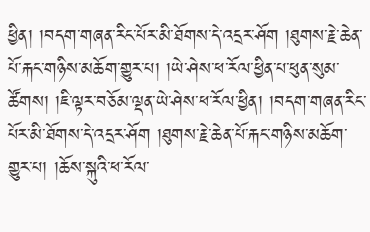ཕྱིན། །བདག་གཞན་རིང་པོར་མི་ཐོགས་དེ་འདྲར་ཤོག །ཐུགས་རྗེ་ཆེན་པོ་རྐང་གཉིས་མཆོག་གྱུར་པ། །ཡེ་ཤེས་ཕ་རོལ་ཕྱིན་པ་ཕུན་སུམ་ཚོགས། །ཇི་ལྟར་བཅོམ་ལྡན་ཡེ་ཤེས་ཕ་རོལ་ཕྱིན། །བདག་གཞན་རིང་པོར་མི་ཐོགས་དེ་འདྲར་ཤོག །ཐུགས་རྗེ་ཆེན་པོ་རྐང་གཉིས་མཆོག་གྱུར་པ། །ཆོས་སྐུའི་ཕ་རོལ་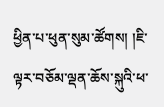ཕྱིན་པ་ཕུན་སུམ་ཚོགས། །ཇི་ལྟར་བཅོམ་ལྡན་ཆོས་སྐུའི་ཕ་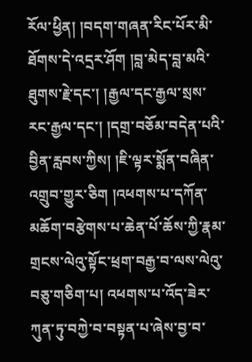རོལ་ཕྱིན། །བདག་གཞན་རིང་པོར་མི་ཐོགས་དེ་འདྲར་ཤོག །བླ་མེད་བླ་མའི་ཐུགས་རྗེ་དང་། །རྒྱལ་དང་རྒྱལ་སྲས་རང་རྒྱལ་དང་། །དགྲ་བཅོམ་བདེན་པའི་བྱིན་རླབས་ཀྱིས། །ཇི་ལྟར་སྨོན་བཞིན་འགྲུབ་གྱུར་ཅིག །འཕགས་པ་དཀོན་མཆོག་བརྩེགས་པ་ཆེན་པོ་ཆོས་ཀྱི་རྣམ་གྲངས་ལེའུ་སྟོང་ཕྲག་བརྒྱ་བ་ལས་ལེའུ་བཅུ་གཅིག་པ། འཕགས་པ་འོད་ཟེར་ཀུན་ཏུ་བཀྱེ་བ་བསྟན་པ་ཞེས་བྱ་བ་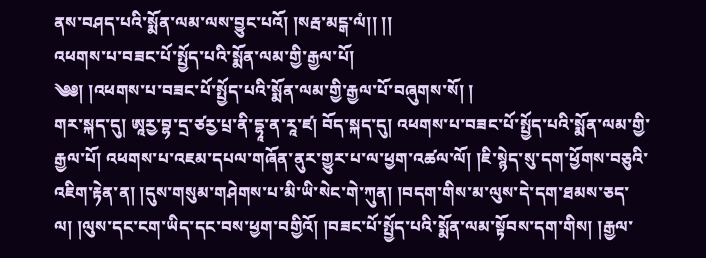ནས་བཤད་པའི་སྨོན་ལམ་ལས་བྱུང་པའོ། །སརྦ་མངྒ་ལཾ།། །།
འཕགས་པ་བཟང་པོ་སྤྱོད་པའི་སྨོན་ལམ་གྱི་རྒྱལ་པོ།
༄༅། །འཕགས་པ་བཟང་པོ་སྤྱོད་པའི་སྨོན་ལམ་གྱི་རྒྱལ་པོ་བཞུགས་སོ། །
གར་སྐད་དུ། ཨཱཪྱ་བྷ་དྲ་ཙཪྱ་པྲ་ནི་དྷཱ་ན་རཱ་ཛ། བོད་སྐད་དུ། འཕགས་པ་བཟང་པོ་སྤྱོད་པའི་སྨོན་ལམ་གྱི་རྒྱལ་པོ། འཕགས་པ་འཇམ་དཔལ་གཞོན་ནུར་གྱུར་པ་ལ་ཕྱག་འཚལ་ལོ། །ཇི་སྙེད་སུ་དག་ཕྱོགས་བཅུའི་འཇིག་རྟེན་ན། །དུས་གསུམ་གཤེགས་པ་མི་ཡི་སེང་གེ་ཀུན། །བདག་གིས་མ་ལུས་དེ་དག་ཐམས་ཅད་ལ། །ལུས་དང་ངག་ཡིད་དང་བས་ཕྱག་བགྱིའོ། །བཟང་པོ་སྤྱོད་པའི་སྨོན་ལམ་སྟོབས་དག་གིས། །རྒྱལ་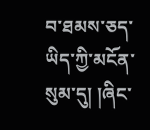བ་ཐམས་ཅད་ཡིད་ཀྱི་མངོན་སུམ་དུ། །ཞིང་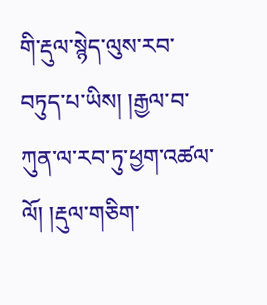གི་རྡུལ་སྙེད་ལུས་རབ་བཏུད་པ་ཡིས། །རྒྱལ་བ་ཀུན་ལ་རབ་ཏུ་ཕྱག་འཚལ་ལོ། །རྡུལ་གཅིག་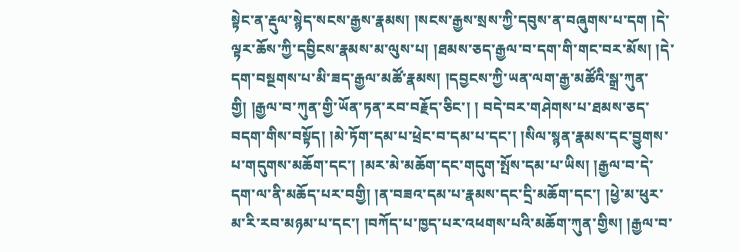སྟེང་ན་རྡུལ་སྙེད་སངས་རྒྱས་རྣམས། །སངས་རྒྱས་སྲས་ཀྱི་དབུས་ན་བཞུགས་པ་དག །དེ་ལྟར་ཆོས་ཀྱི་དབྱིངས་རྣམས་མ་ལུས་པ། །ཐམས་ཅད་རྒྱལ་བ་དག་གི་གང་བར་མོས། །དེ་དག་བསྔགས་པ་མི་ཟད་རྒྱལ་མཚོ་རྣམས། །དབྱངས་ཀྱི་ཡན་ལག་རྒྱ་མཚོའི་སྒྲ་ཀུན་གྱི། །རྒྱལ་བ་ཀུན་གྱི་ཡོན་ཏན་རབ་བརྗོད་ཅིང་། ། བདེ་བར་གཤེགས་པ་ཐམས་ཅད་བདག་གིས་བསྟོད། །མེ་ཏོག་དམ་པ་ཕྲེང་བ་དམ་པ་དང་། །སིལ་སྙན་རྣམས་དང་བྱུགས་པ་གདུགས་མཆོག་དང་། །མར་མེ་མཆོག་དང་གདུག་སྤོས་དམ་པ་ཡིས། །རྒྱལ་བ་དེ་དག་ལ་ནི་མཆོད་པར་བགྱི། །ན་བཟའ་དམ་པ་རྣམས་དང་དྲི་མཆོག་དང་། །ཕྱེ་མ་ཕུར་མ་རི་རབ་མཉམ་པ་དང་། །བཀོད་པ་ཁྱད་པར་འཕགས་པའི་མཆོག་ཀུན་གྱིས། །རྒྱལ་བ་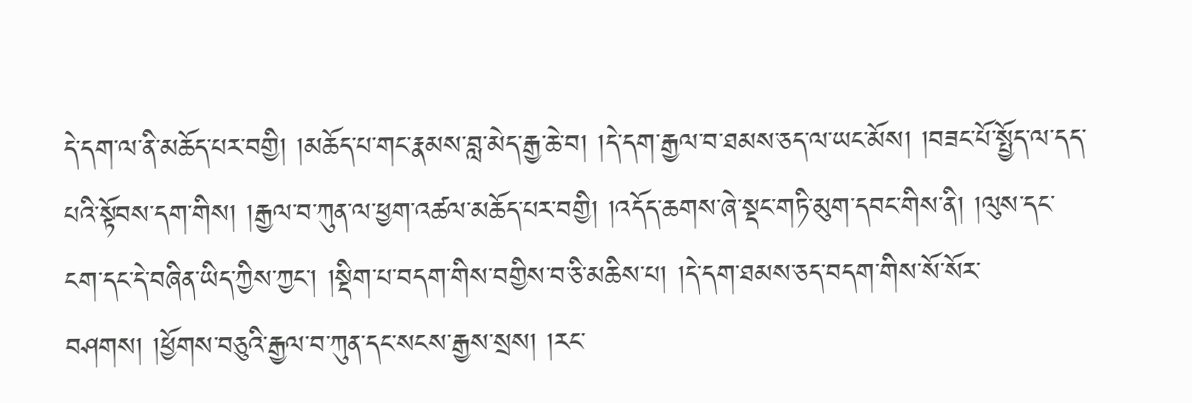དེ་དག་ལ་ནི་མཆོད་པར་བགྱི། །མཆོད་པ་གང་རྣམས་བླ་མེད་རྒྱ་ཆེ་བ། །དེ་དག་རྒྱལ་བ་ཐམས་ཅད་ལ་ཡང་མོས། །བཟང་པོ་སྤྱོད་ལ་དད་པའི་སྟོབས་དག་གིས། །རྒྱལ་བ་ཀུན་ལ་ཕྱག་འཚལ་མཆོད་པར་བགྱི། །འདོད་ཆགས་ཞེ་སྡང་གཏི་མུག་དབང་གིས་ནི། །ལུས་དང་ངག་དང་དེ་བཞིན་ཡིད་ཀྱིས་ཀྱང་། །སྡིག་པ་བདག་གིས་བགྱིས་བ་ཅི་མཆིས་པ། །དེ་དག་ཐམས་ཅད་བདག་གིས་སོ་སོར་བཤགས། །ཕྱོགས་བཅུའི་རྒྱལ་བ་ཀུན་དང་སངས་རྒྱས་སྲས། །རང་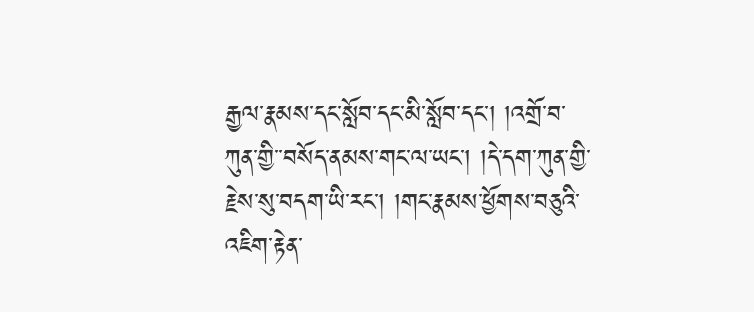རྒྱལ་རྣམས་དང་སློབ་དང་མི་སློབ་དང་། །འགྲོ་བ་ཀུན་གྱི་་བསོད་ནམས་གང་ལ་ཡང་། །དེ་དག་ཀུན་གྱི་རྗེས་སུ་བདག་ཡི་རང་། །གང་རྣམས་ཕྱོགས་བཅུའི་འཇིག་རྟེན་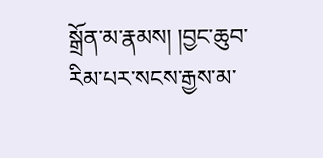སྒྲོན་མ་རྣམས། །བྱང་ཆུབ་རིམ་པར་སངས་རྒྱས་མ་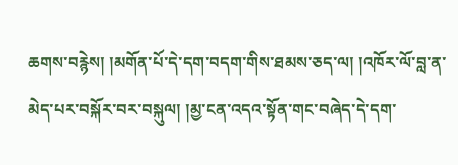ཆགས་བརྙེས། །མགོན་པོ་དེ་དག་བདག་གིས་ཐམས་ཅད་ལ། །འཁོར་ལོ་བླ་ན་མེད་པར་བསྐོར་བར་བསྐུལ། །མྱ་ངན་འདའ་སྟོན་གང་བཞེད་དེ་དག་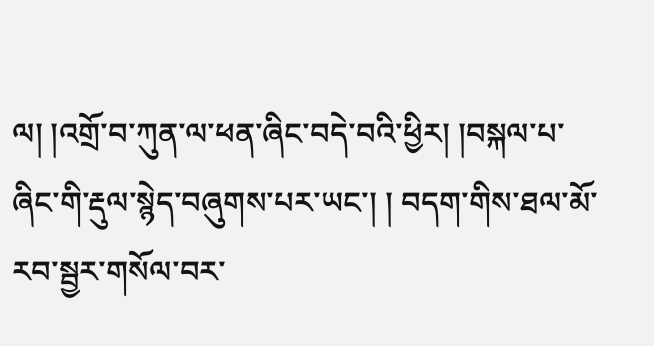ལ། །འགྲོ་བ་ཀུན་ལ་ཕན་ཞིང་བདེ་བའི་ཕྱིར། །བསྐལ་པ་ཞིང་གི་རྡུལ་སྙེད་བཞུགས་པར་ཡང་། ། བདག་གིས་ཐལ་མོ་རབ་སྦྱར་གསོལ་བར་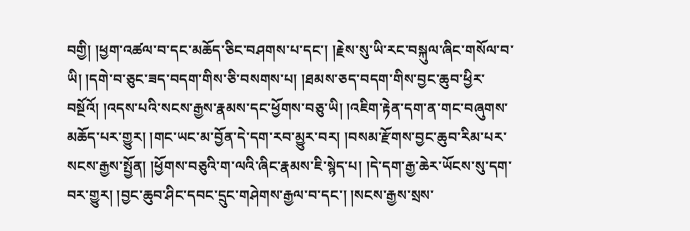བགྱི། །ཕྱག་འཚལ་བ་དང་མཆོད་ཅིང་བཤགས་པ་དང་། །རྗེས་སུ་ཡི་རང་བསྐུལ་ཞིང་གསོལ་བ་ཡི། །དགེ་བ་ཅུང་ཟད་བདག་གིས་ཅི་བསགས་པ། །ཐམས་ཅད་བདག་གིས་བྱང་ཆུབ་ཕྱིར་བསྔོའོ། །འདས་པའི་སངས་རྒྱས་རྣམས་དང་ཕྱོགས་བཅུ་ཡི། །འཇིག་རྟེན་དག་ན་གང་བཞུགས་མཆོད་པར་གྱུར། །གང་ཡང་མ་བྱོན་དེ་དག་རབ་མྱུར་བར། །བསམ་རྫོགས་བྱང་ཆུབ་རིམ་པར་སངས་རྒྱས་སྤྱོན། །ཕྱོགས་བཅུའི་ག་ལའི་ཞིང་རྣམས་ཇི་སྙེད་པ། །དེ་དག་རྒྱ་ཆེར་ཡོངས་སུ་དག་བར་གྱུར། །བྱང་ཆུབ་ཤིང་དབང་དྲུང་གཤེགས་རྒྱལ་བ་དང་། །སངས་རྒྱས་སྲས་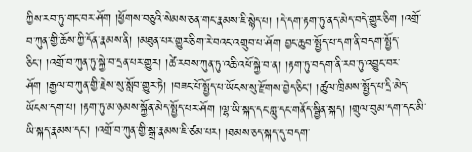ཀྱིས་རབ་ཏུ་གང་བར་ཤོག །ཕྱོགས་བཅུའི་སེམས་ཅན་གང་རྣམས་ཇི་སྙེད་པ། །དེ་དག་རྟག་ཏུ་ནད་མེད་བདེ་གྱུར་ཅིག །འགྲོ་བ་ཀུན་གྱི་ཆོས་ཀྱི་དོན་རྣམས་ནི། །མཐུན་པར་གྱུར་ཅིག་རེ་བའང་འགྲུབ་པ་ཤོག བྱང་ཆུབ་སྤྱོད་པ་དག་ནི་བདག་སྤྱོད་ཅིང་། །འགྲོ་བ་ཀུན་ཏུ་སྐྱེ་བ་དྲན་པར་གྱུར། །ཚེ་རབས་ཀུན་ཏུ་འཆི་འཕོ་སྐྱེ་བ་ན། །རྟག་ཏུ་བདག་ནི་རབ་ཏུ་འབྱུང་བར་ཤོག །རྒྱལ་བ་ཀུན་གྱི་རྗེས་སུ་སློབ་གྱུར་ཏེ། །བཟང་པོ་སྤྱོད་པ་ཡོངས་སུ་རྫོགས་བྱེད་ཅིང། །ཚུལ་ཁྲིམས་སྤྱོད་པ་དྲི་མེད་ཡོངས་དག་པ། །རྟག་ཏུ་མ་ཉམས་སྐྱོན་མེད་སྤྱོད་པར་ཤོག །ལྷ་ཡི་སྐད་དང་གླུ་དང་གནོད་སྦྱིན་སྐད། །གྲུལ་བུམ་དག་དང་མི་ཡི་སྐད་རྣམས་དང་། །འགྲོ་བ་ཀུན་གྱི་སྒྲ་རྣམས་ཇི་ཙམ་པར། །ཐམས་ཅད་སྐད་དུ་བདག་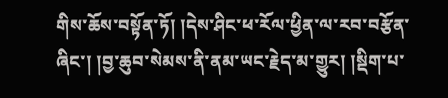གིས་ཆོས་བསྟོན་ཏོ། །དེས་ཤིང་ཕ་རོལ་ཕྱིན་ལ་རབ་བརྩོན་ཞིང་། །བྱ་ཆུབ་སེམས་ནི་ནམ་ཡང་རྗེད་མ་གྱུར། །སྡིག་པ་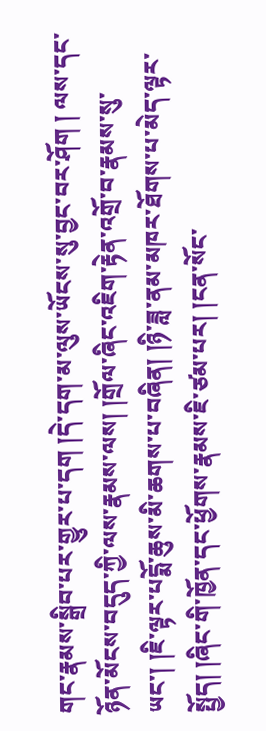གང་རྣམས་སྒྲིབ་པར་གྱུར་པ་དག །དེ་དག་མ་ལུས་ཡོངས་སུ་བྱང་བར་ཤོག ། ལས་དང་ཉོན་མོངས་བདུད་ཀྱི་ལས་རྣམས་ལས། །གྲོལ་ཞིང་འཇིག་རྟེན་འགྲོ་བ་རྣམས་སུ་ཡང་། །ཇི་ལྟར་པདྨོ་ཆུས་མི་ཆགས་པ་བཞིན། །ཉི་ཟླ་ནམ་མཁར་ཐོགས་པ་མེད་ལྟར་སྤྱོད། །ཞིང་གི་ཁྱོན་དང་ཕྱོགས་རྣམས་ཇི་ཙམ་པར། །ངན་སོང་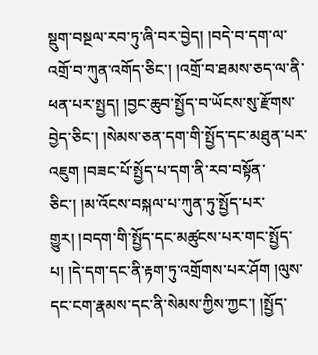སྡུག་བསྔལ་རབ་ཏུ་ཞི་བར་བྱེད། །བདེ་བ་དག་ལ་འགྲོ་བ་ཀུན་འགོད་ཅིང་། །འགྲོ་བ་ཐམས་ཅད་ལ་ནི་ཕན་པར་སྤྱད། །བྱང་ཆུབ་སྤྱོད་བ་ཡོངས་སུ་རྫོགས་བྱེད་ཅིང་། །སེམས་ཅན་དག་གི་སྤྱོད་དང་མཐུན་པར་འཇུག །བཟང་པོ་སྤྱོད་པ་དག་ནི་རབ་བསྟོན་ཅིང་། །མ་འོངས་བསྐལ་པ་ཀུན་ཏུ་སྤྱོད་པར་གྱུར། །བདག་གི་སྤྱོད་དང་མཚུངས་པར་གང་སྤྱོད་པ། །དེ་དག་དང་ནི་རྟག་ཏུ་འགྲོགས་པར་ཤོག །ལུས་དང་ངག་རྣམས་དང་ནི་སེམས་ཀྱིས་ཀྱང་། །སྤྱོད་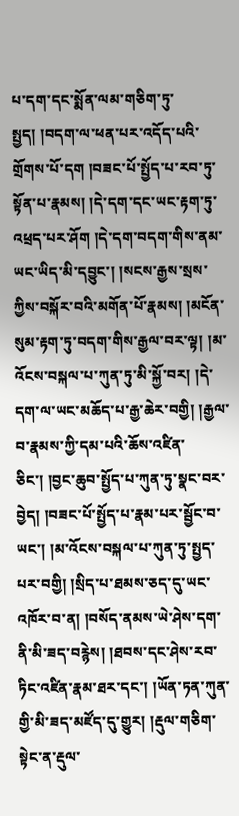པ་དག་དང་སྨོན་ལམ་གཅིག་ཏུ་སྤྱད། །བདག་ལ་ཕན་པར་འདོད་པའི་གྲོགས་པོ་དག །བཟང་པོ་སྤྱོད་པ་རབ་ཏུ་སྟོན་པ་རྣམས། །དེ་དག་དང་ཡང་རྟག་ཏུ་འཕྲད་པར་ཤོག །དེ་དག་བདག་གིས་ནམ་ཡང་ཡིད་མི་དབྱུང་། །སངས་རྒྱས་སྲས་ཀྱིས་བསྐོར་བའི་མགོན་པོ་རྣམས། །མངོན་སུམ་རྟག་ཏུ་བདག་གིས་རྒྱལ་བར་ལྟ། །མ་འོངས་བསྐལ་པ་ཀུན་ཏུ་མི་སྐྱོ་བར། །དེ་དག་ལ་ཡང་མཆོད་པ་རྒྱ་ཆེར་བགྱི། །རྒྱལ་བ་རྣམས་ཀྱི་དམ་པའི་ཆོས་འཛིན་ཅིང་། །བྱང་ཆུབ་སྤྱོད་པ་ཀུན་ཏུ་སྣང་བར་བྱེད། །བཟང་པོ་སྤྱོད་པ་རྣམ་པར་སྦྱོང་བ་ཡང་། །མ་འོངས་བསྐལ་པ་ཀུན་ཏུ་སྤྱད་པར་བགྱི། །སྲིད་པ་ཐམས་ཅད་དུ་ཡང་འཁོར་བ་ན། །བསོད་ནམས་ཡེ་ཤེས་དག་ནི་མི་ཟད་བརྙེས། །ཐབས་དང་ཤེས་རབ་ཏིང་འཛིན་རྣམ་ཐར་དང་། །ཡོན་ཏན་ཀུན་གྱི་མི་ཟད་མཛོད་དུ་གྱུར། །རྡུལ་གཅིག་སྟེང་ན་རྡུལ་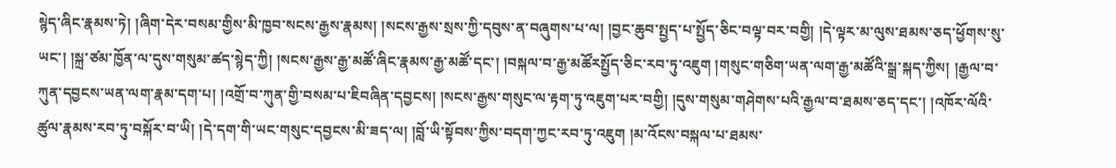སྙེད་ཞིང་རྣམས་ཏེ། །ཞིག་དེར་བསམ་གྱིས་མི་ཁྱབ་སངས་རྒྱས་རྣམས། །སངས་རྒྱས་སྲས་ཀྱི་དབུས་ན་བཞུགས་པ་ལ། །བྱང་ཆུབ་སྤྱད་པ་སྤྱོད་ཅིང་བལྟ་བར་བགྱི། །དེ་ལྟར་མ་ལུས་ཐམས་ཅད་ཕྱོགས་སུ་ཡང་། །སྐྲ་ཙམ་ཁྱོན་ལ་དུས་གསུམ་ཚད་སྙེད་ཀྱི། །སངས་རྒྱས་རྒྱ་མཚོ་ཞིང་རྣམས་རྒྱ་མཚོ་དང་། །བསྐལ་བ་རྒྱ་མཚོརསྤྱོད་ཅིང་རབ་ཏུ་འཇུག །གསུང་གཅིག་ཡན་ལག་རྒྱ་མཚོའི་སྒྲ་སྐད་ཀྱིས། །རྒྱལ་བ་ཀུན་དབྱངས་ཡན་ལག་རྣམ་དག་པ། །འགྲོ་བ་ཀུན་གྱི་བསམ་པ་ཇིབཞིན་དབྱངས། །སངས་རྒྱས་གསུང་ལ་རྟག་ཏུ་འཇུག་པར་བགྱི། །དུས་གསུམ་གཤེགས་པའི་རྒྱལ་བ་ཐམས་ཅད་དང་། །འཁོར་ལོའི་ཚུལ་རྣམས་རབ་ཏུ་བསྐོར་བ་ཡི། །དེ་དག་གི་ཡང་གསུང་དབྱངས་མི་ཟད་ལ། །བློ་ཡི་སྟོབས་ཀྱིས་བདག་ཀྱང་རབ་ཏུ་འཇུག །མ་འོངས་བསྐལ་པ་ཐམས་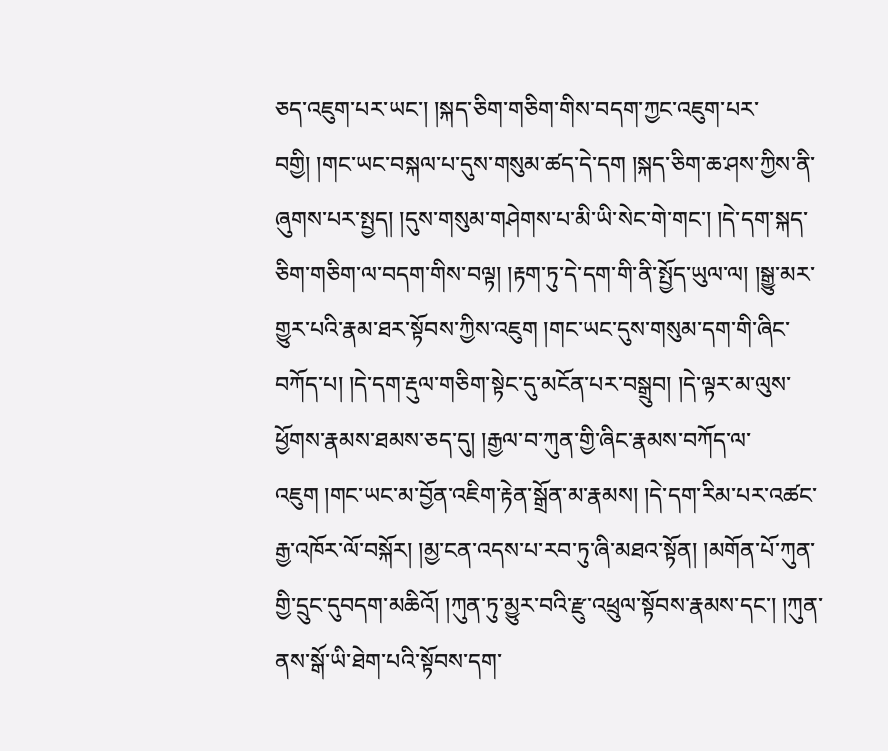ཅད་འཇུག་པར་ཡང་། །སྐད་ཅིག་གཅིག་གིས་བདག་ཀྱང་འཇུག་པར་བགྱི། །གང་ཡང་བསྐལ་པ་དུས་གསུམ་ཚད་དེ་དག །སྐད་ཅིག་ཆ་ཤས་ཀྱིས་ནི་ཞུགས་པར་སྤྱད། །དུས་གསུམ་གཤེགས་པ་མི་ཡི་སེང་གེ་གང་། །དེ་དག་སྐད་ཅིག་གཅིག་ལ་བདག་གིས་བལྟ། །རྟག་ཏུ་དེ་དག་གི་ནི་སྤྱོད་ཡུལ་ལ། །སྒྱུ་མར་གྱུར་པའི་རྣམ་ཐར་སྟོབས་ཀྱིས་འཇུག །གང་ཡང་དུས་གསུམ་དག་གི་ཞིང་བཀོད་པ། །དེ་དག་རྡུལ་གཅིག་སྟེང་དུ་མངོན་པར་བསྒྲུབ། །དེ་ལྟར་མ་ལུས་ཕྱོགས་རྣམས་ཐམས་ཅད་དུ། །རྒྱལ་བ་ཀུན་གྱི་ཞིང་རྣམས་བཀོད་ལ་འཇུག །གང་ཡང་མ་བྱོན་འཇིག་རྟེན་སྒྲོན་མ་རྣམས། །དེ་དག་རིམ་པར་འཚང་རྒྱ་འཁོར་ལོ་བསྐོར། །མྱ་ངན་འདས་པ་རབ་ཏུ་ཞི་མཐའ་སྟོན། །མགོན་པོ་ཀུན་གྱི་དྲུང་དུབདག་མཆིའོ། །ཀུན་ཏུ་མྱུར་བའི་རྫུ་འཕྲུལ་སྟོབས་རྣམས་དང་། །ཀུན་ནས་སྒོ་ཡི་ཐེག་པའི་སྟོབས་དག་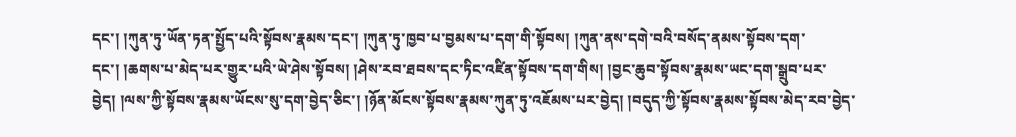དང་། །ཀུན་ཏུ་ཡོན་ཏན་སྤྱོད་པའི་སྟོབས་རྣམས་དང་། །ཀུན་ཏུ་ཁྱབ་པ་བྱམས་པ་དག་གི་སྟོབས། །ཀུན་ནས་དགེ་བའི་བསོད་ནམས་སྟོབས་དག་དང་། །ཆགས་པ་མེད་པར་གྱུར་པའི་ཡེ་ཤེས་སྟོབས། །ཤེས་རབ་ཐབས་དང་ཏིང་འཛིན་སྟོབས་དག་གིས། །བྱང་ཆུབ་སྟོབས་རྣམས་ཡང་དག་སྒྲུབ་པར་བྱེད། །ལས་ཀྱི་སྟོབས་རྣམས་ཡོངས་སུ་དག་བྱེད་ཅིང་། །ཉོན་མོངས་སྟོབས་རྣམས་ཀུན་ཏུ་འཇོམས་པར་བྱེད། །བདུད་ཀྱི་སྟོབས་རྣམས་སྟོབས་མེད་རབ་བྱེད་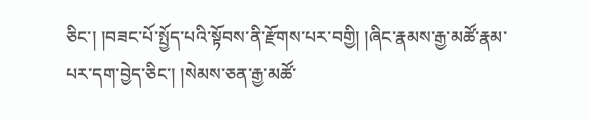ཅིང་། །བཟང་པོ་སྤྱོད་པའི་སྟོབས་ནི་རྫོགས་པར་བགྱི། །ཞིང་རྣམས་རྒྱ་མཚོ་རྣམ་པར་དག་བྱེད་ཅིང་། །སེམས་ཅན་རྒྱ་མཚོ་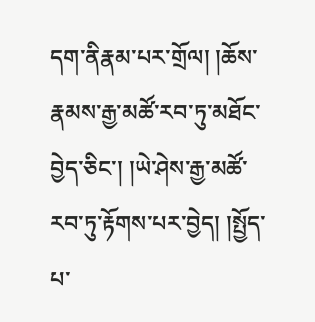དག་ནིརྣམ་པར་གྲོལ། །ཆོས་རྣམས་རྒྱ་མཚོ་རབ་ཏུ་མཐོང་བྱེད་ཅིང་། །ཡེ་ཤེས་རྒྱ་མཚོ་རབ་ཏུ་རྟོགས་པར་བྱེད། །སྤྱོད་པ་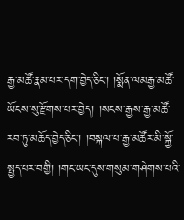རྒྱ་མཚོ་རྣམ་པར་དག་བྱེད་ཅིང་། །སྨོན་ལམརྒྱ་མཚོ་ཡོངས་སུ་རྫོགས་པར་བྱེད། །སངས་རྒྱས་རྒྱ་མཚོ་རབ་ཏུ་མཆོད་བྱེད་ཅིང་། །བསྐལ་པ་རྒྱ་མཚོར་མི་སྐྱོ་སྤྱད་པར་བགྱི། །གང་ཡང་དུས་གསུམ་གཤེགས་པའི་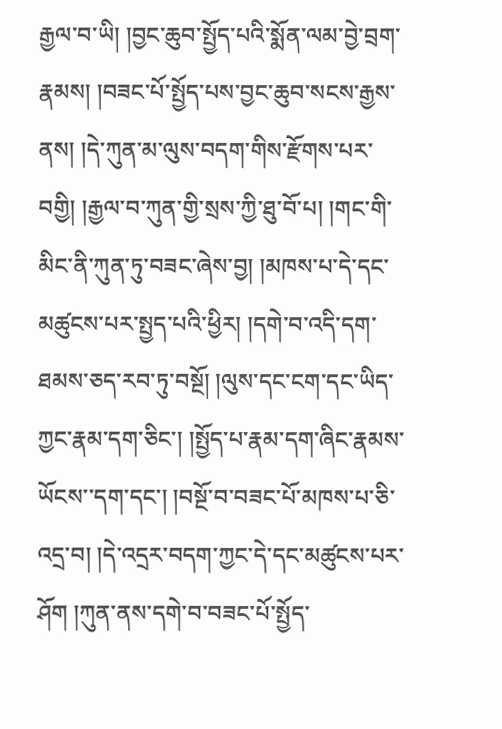རྒྱལ་བ་ཡི། །བྱང་ཆུབ་སྤྱོད་པའི་སྨོན་ལམ་བྱེ་བྲག་རྣམས། །བཟང་པོ་སྤྱོད་པས་བྱང་ཆུབ་སངས་རྒྱས་ནས། །དེ་ཀུན་མ་ལུས་བདག་གིས་རྫོགས་པར་བགྱི། །རྒྱལ་བ་ཀུན་གྱི་སྲས་ཀྱི་ཐུ་བོ་པ། །གང་གི་མིང་ནི་ཀུན་ཏུ་བཟང་ཞེས་བྱ། །མཁས་པ་དེ་དང་མཚུངས་པར་སྤྱད་པའི་ཕྱིར། །དགེ་བ་འདི་དག་ཐམས་ཅད་རབ་ཏུ་བསྔོ། །ལུས་དང་ངག་དང་ཡིད་ཀྱང་རྣམ་དག་ཅིང་། །སྤྱོད་པ་རྣམ་དག་ཞིང་རྣམས་ཡོངས་་དག་དང་། །བསྔོ་བ་བཟང་པོ་མཁས་པ་ཅི་འདྲ་བ། །དེ་འདྲར་བདག་ཀྱང་དེ་དང་མཚུངས་པར་ཤོག །ཀུན་ནས་དགེ་བ་བཟང་པོ་སྤྱོད་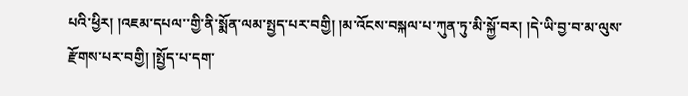པའི་ཕྱིར། །འཇམ་དཔལ་་གྱི་ནི་སྨོན་ལམ་སྤྱད་པར་བགྱི། །མ་འོངས་བསྐལ་པ་ཀུན་ཏུ་མི་སྐྱོ་བར། །དེ་ཡི་བྱ་བ་མ་ལུས་རྫོགས་པར་བགྱི། །སྤྱོད་པ་དག་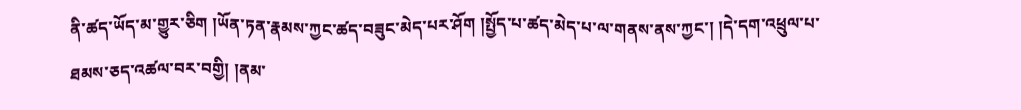ནི་ཚད་ཡོད་མ་གྱུར་ཅིག །ཡོན་ཏན་རྣམས་ཀྱང་ཚད་བཟུང་མེད་པར་ཤོག །སྤྱོད་པ་ཚད་མེད་པ་ལ་གནས་ནས་ཀྱང་། །དེ་དག་འཕྲུལ་པ་ཐམས་ཅད་འཚལ་བར་བགྱི། །ནམ་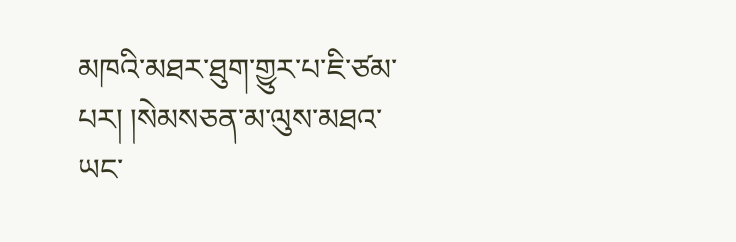མཁའི་མཐར་ཐུག་གྱུར་པ་ཇི་ཙམ་པར། །སེམསཅན་མ་ལུས་མཐའ་ཡང་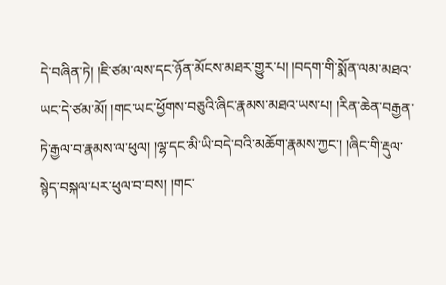དེ་བཞིན་ཏེ། །ཇི་ཙམ་ལས་དང་ཉོན་མོངས་མཐར་གྱུར་པ། །བདག་གི་སྨོན་ལམ་མཐའ་ཡང་དེ་ཙམ་མོ། །གང་ཡང་ཕྱོགས་བཅུའི་ཞིང་རྣམས་མཐའ་ཡས་པ། །རིན་ཆེན་བརྒྱན་ཏེ་རྒྱལ་བ་རྣམས་ལ་ཕུལ། །ལྷ་དང་མི་ཡི་བདེ་བའི་མཆོག་རྣམས་ཀྱང་། །ཞིང་གི་རྡུལ་སྙེད་བསྐལ་པར་ཕུལ་བ་བས། །གང་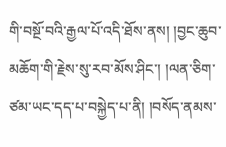གི་བསྔོ་བའི་རྒྱལ་པོ་འདི་ཐོས་ནས། །བྱང་ཆུབ་མཆོག་གི་རྗེས་སུ་རབ་མོས་ཤིང་། །ལན་ཅིག་ཙམ་ཡང་དད་པ་བསྐྱེད་པ་ནི། །བསོད་ནམས་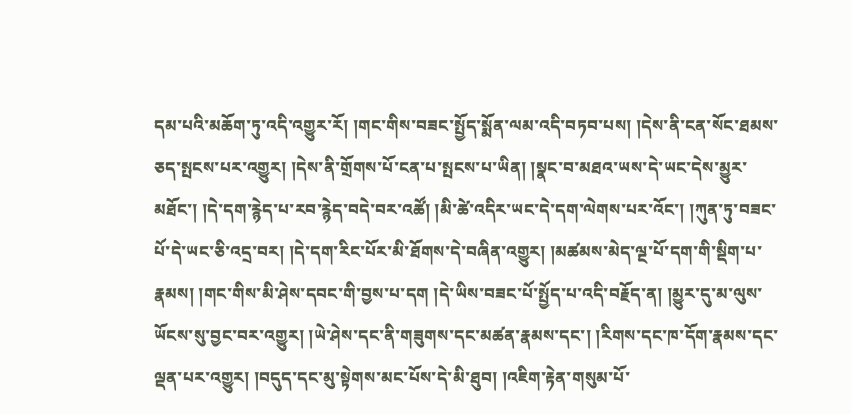དམ་པའི་མཆོག་ཏུ་འདི་འགྱུར་རོ། །གང་གིས་བཟང་སྤྱོད་སྨོན་ལམ་འདི་བཏབ་པས། །དེས་ནི་ངན་སོང་ཐམས་ཅད་སྤངས་པར་འགྱུར། །དེས་ནི་གྲོགས་པོ་ངན་པ་སྤངས་པ་ཡིན། །སྣང་བ་མཐའ་ཡས་དེ་ཡང་དེས་མྱུར་མཐོང་། །དེ་དག་རྙེད་པ་རབ་རྙེད་བདེ་བར་འཚོ། །མི་ཚེ་འདིར་ཡང་དེ་དག་ལེགས་པར་འོང་། །ཀུན་ཏུ་བཟང་པོ་དེ་ཡང་ཅི་འདྲ་བར། །དེ་དག་རིང་པོར་མི་ཐོགས་དེ་བཞིན་འགྱུར། །མཚམས་མེད་ལྔ་པོ་དག་གི་སྡིག་པ་རྣམས། །གང་གིས་མི་ཤེས་དབང་གི་བྱས་པ་དག །དེ་ཡིས་བཟང་པོ་སྤྱོད་པ་འདི་བརྗོད་ན། །མྱུར་དུ་མ་ལུས་ཡོངས་སུ་བྱང་བར་འགྱུར། །ཡེ་ཤེས་དང་ནི་གཟུགས་དང་མཚན་རྣམས་དང་། །རིགས་དང་ཁ་དོག་རྣམས་དང་ལྡན་པར་འགྱུར། །བདུད་དང་མུ་སྟེགས་མང་པོས་དེ་མི་ཐུབ། །འཇིག་རྟེན་གསུམ་པོ་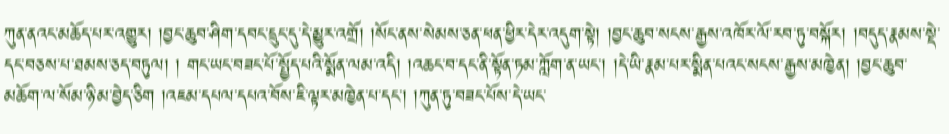ཀུན་ནའང་མཆོད་པར་འགྱུར། །བྱང་ཆུབ་ཤིག་དབང་དྲུང་དུ་དེ་མྱུར་འགྲོ། །སོང་ནས་སེམས་ཅན་ཕན་ཕྱིར་དེར་འདུག་སྟེ། །བྱང་ཆུབ་སངས་རྒྱས་འཁོར་ལོ་རབ་ཏུ་བསྐོར། །བདུད་རྣམས་སྡེ་དང་བཅས་པ་ཐམས་ཅད་བཏུལ། ། གང་ཡང་བཟང་པོ་སྤྱོད་པའི་སྨོན་ལམ་འདི། །འཆང་བ་དང་ནི་སྟོན་ཏམ་ཀློག་ན་ཡང་། །དེ་ཡི་རྣམ་པར་སྨིན་པའང་སངས་རྒྱས་མཁྱེན། །བྱང་ཆུབ་མཆོག་ལ་སོམ་ཉི་མ་བྱེད་ཅིག །འཇམ་དཔལ་དཔའ་བོས་ཇི་ལྟར་མཁྱེན་པ་དང་། །ཀུན་ཏུ་བཟང་པོས་དེ་ཡང་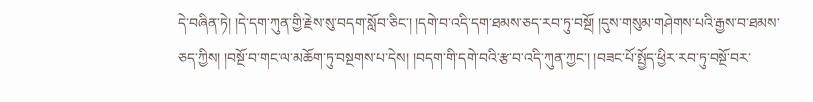དེ་བཞིན་ཏེ། །དེ་དག་ཀུན་གྱི་རྗེས་སུ་བདག་སློབ་ཅིང་། །དགེ་བ་འདི་དག་ཐམས་ཅད་རབ་ཏུ་བསྔོ། །དུས་གསུམ་གཤེགས་པའི་རྒྱས་བ་ཐམས་ཅད་ཀྱིས། །བསྔོ་བ་གང་ལ་མཆོག་ཏུ་བསྔགས་པ་དེས། །བདག་གི་དགེ་བའི་རྩ་བ་འདི་ཀུན་ཀྱང་། །བཟང་པོ་སྤྱོད་ཕྱིར་རབ་ཏུ་བསྔོ་བར་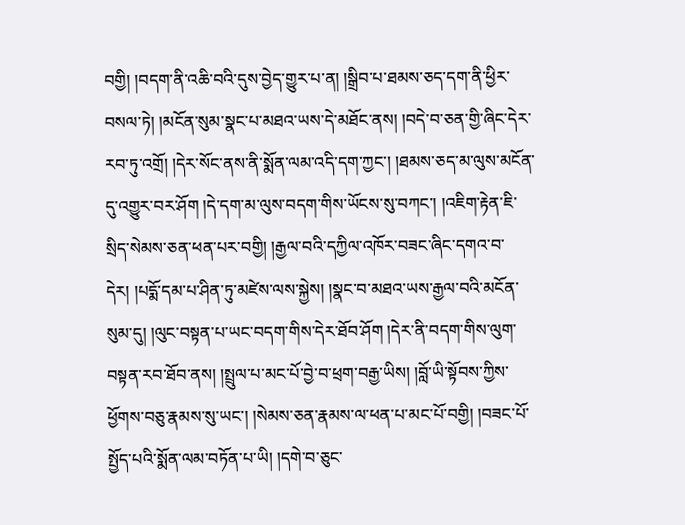བགྱི། །བདག་ནི་འཆི་བའི་དུས་བྱེད་གྱུར་པ་ན། །སྒྲིབ་པ་ཐམས་ཅད་དག་ནི་ཕྱིར་བསལ་ཏེ། །མངོན་སུམ་སྣང་པ་མཐའ་ཡས་དེ་མཐོང་ནས། །བདེ་བ་ཅན་གྱི་ཞིང་དེར་རབ་ཏུ་འགྲོ། །དེར་སོང་ནས་ནི་སྨོན་ལམ་འདི་དག་ཀྱང་། །ཐམས་ཅད་མ་ལུས་མངོན་དུ་འགྱུར་བར་ཤོག །དེ་དག་མ་ལུས་བདག་གིས་ཡོངས་སུ་བཀང་། །འཇིག་རྟེན་ཇི་སྲིད་སེམས་ཅན་ཕན་པར་བགྱི། །རྒྱལ་བའི་དཀྱིལ་འཁོར་བཟང་ཞིང་དགའ་བ་དེར། །པདྨོ་དམ་པ་ཤིན་ཏུ་མཛེས་ལས་སྐྱེས། །སྣང་བ་མཐའ་ཡས་རྒྱལ་བའི་མངོན་སུམ་དུ། །ལུང་བསྟན་པ་ཡང་བདག་གིས་དེར་ཐོབ་ཤོག །དེར་ནི་བདག་གིས་ལུག་བསྟན་རབ་ཐོབ་ནས། །སྤྲུལ་པ་མང་པོ་བྱེ་བ་ཕྲག་བརྒྱ་ཡིས། །བློ་ཡི་སྟོབས་ཀྱིས་ཕྱོགས་བཅུ་རྣམས་སུ་ཡང་། །སེམས་ཅན་རྣམས་ལ་ཕན་པ་མང་པོ་བགྱི། །བཟང་པོ་སྤྱོད་པའི་སྨོན་ལམ་བཏོན་པ་ཡི། །དགེ་བ་ཅུང་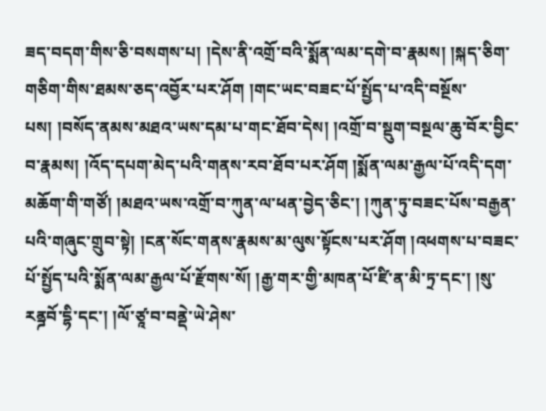ཟད་བདག་གིས་ཅི་བསགས་པ། །དེས་ནི་འགྲོ་བའི་སྨོན་ལམ་དགེ་བ་རྣམས། །སྐད་ཅིག་གཅིག་གིས་ཐམས་ཅད་འབྱོར་པར་ཤོག །གང་ཡང་བཟང་པོ་སྤྱོད་པ་འདི་བསྔོས་པས། །བསོད་ནམས་མཐའ་ཡས་དམ་པ་གང་ཐོབ་དེས། །འགྲོ་བ་སྡུག་བསྔལ་ཆུ་བོར་བྱིང་བ་རྣམས། །འོད་དཔག་མེད་པའི་གནས་རབ་ཐོབ་པར་ཤོག །སྨོན་ལམ་རྒྱལ་པོ་འདི་དག་མཆོག་གི་གཙོ། །མཐའ་ཡས་འགྲོ་བ་ཀུན་ལ་ཕན་བྱེད་ཅིང་། །ཀུན་ཏུ་བཟང་པོས་བརྒྱན་པའི་གཞུང་གྲུབ་སྟེ། །ངན་སོང་གནས་རྣམས་མ་ལུས་སྟོངས་པར་ཤོག །འཕགས་པ་བཟང་པོ་སྤྱོད་པའི་སྨོན་ལམ་རྒྱལ་པོ་རྫོགས་སོ། །རྒྱ་གར་གྱི་མཁན་པོ་ཛི་ན་མི་ཏྲ་དང་། །སུ་རནྜབོ་དྷི་དང་། །ལོ་ཙཱ་བ་བནྡེ་ཡེ་ཤེས་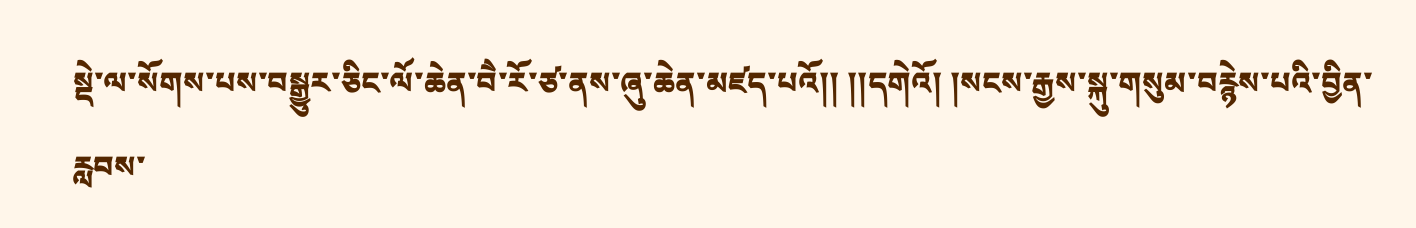སྡེ་ལ་སོགས་པས་བསྒྱུར་ཅིང་ལོ་ཆེན་བཻ་རོ་ཙ་ནས་ཞུ་ཆེན་མཛད་པའོ།། །།དགེའོ། །སངས་རྒྱས་སྐུ་གསུམ་བརྙེས་པའི་བྱིན་རླབས་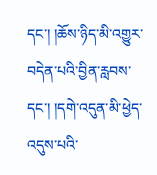དང་། །ཆོས་ཉིད་མི་འགྱུར་བདེན་པའི་བྱིན་རླབས་དང་། །དགེ་འདུན་མི་ཕྱེད་འདུས་པའི་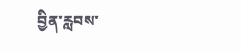བྱིན་རླབས་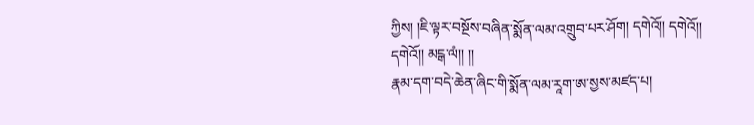ཀྱིས། །ཇི་ལྟར་བསྔོས་བཞིན་སྨོན་ལམ་འགྲུབ་པར་ཤོག། དགེའོ།། དགེའོ།། དགེའོ།། མངྒ་ལཾ།། །།
རྣམ་དག་བདེ་ཆེན་ཞིང་གི་སྨོན་ལམ་རཱག་ཨ་སྱས་མཛད་པ།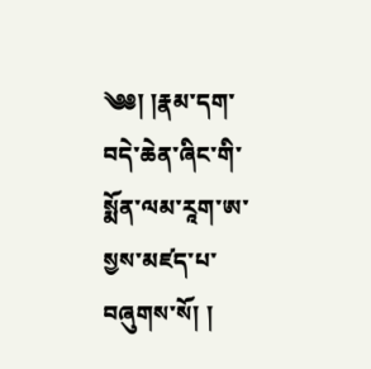༄༅། །རྣམ་དག་བདེ་ཆེན་ཞིང་གི་སྨོན་ལམ་རཱག་ཨ་སྱས་མཛད་པ་བཞུགས་སོ། །